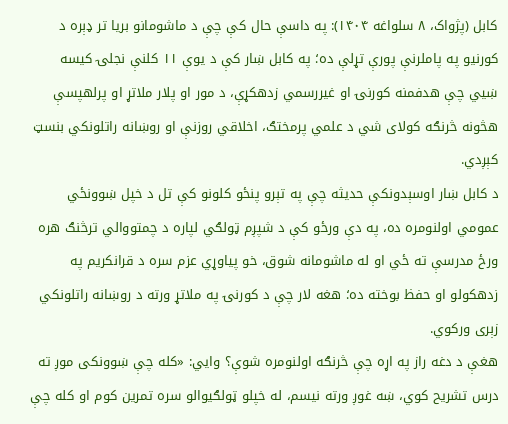کابل (پژواک، ۸ سلواغه ۱۴۰۴): په داسې حال کې چې د ماشومانو بریا تر ډېره د کورنیو په پاملرنې پورې تړلې ده؛ په کابل ښار کې د یوې ۱۱ کلنې نجلۍ کیسه ښيي چې هدفمنه کورنۍ او غیررسمي زدهکړې، د مور او پلار ملاتړ او پرلهپسې هڅونه څرنګه کولای شي د علمي پرمختګ، اخلاقي روزنې او روښانه راتلونکي بنسټ کېږدي.
د کابل ښار اوسېدونکې حدیثه چې په تېرو پنځو کلونو کې تل د خپل ښوونځي عمومي اولنومره ده، په دې ورځو کې د شپږم ټولګي لپاره د چمتووالي ترڅنګ هره ورځ مدرسې ته ځي او له ماشومانه شوق، خو پیاوړي عزم سره د قرانکریم په زدهکولو او حفظ بوخته ده؛ هغه لار چې د کورنۍ په ملاتړ ورته د روښانه راتلونکي زېری ورکوي.
هغې د دغه راز په اړه چې څرنګه اولنومره شوې؟ وایي: «کله چې ښوونکی موږ ته درس تشریح کوي، ښه غوږ ورته نیسم، له خپلو ټولګيوالو سره تمرین کوم او کله چې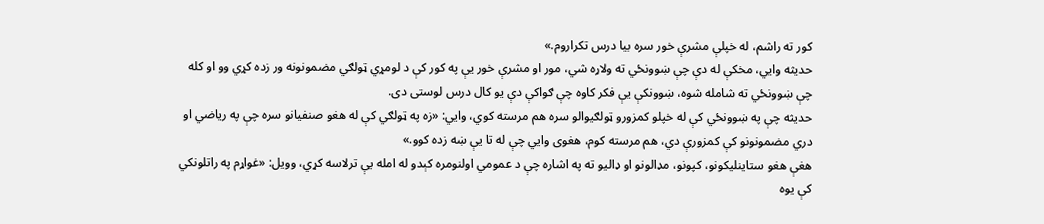کور ته راشم، له خپلې مشرې خور سره بیا درس تکراروم.»
حدیثه وایي، مخکې له دې چې ښوونځي ته ولاړه شي، مور او مشرې خور یې په کور کې د لومړي ټولګي مضمونونه ور زده کړي وو او کله چې ښوونځي ته شامله شوه، ښوونکې یې فکر کاوه چې ګواکې دې یو کال درس لوستی دی.
حدیثه چې په ښوونځي کې له خپلو کمزورو ټولګیوالو سره هم مرسته کوي، وایي: «زه په ټولګي کې له هغو صنفیانو سره چې په ریاضي او دري مضمونونو کې کمزورې دي، هم مرسته کوم، هغوی وایي چې له تا یې ښه زده کوو.»
هغې هغو ستاینلیکونو، کپونو، مډالونو او ډالیو ته په اشاره چې د عمومي اولنومره کېدو له امله یې ترلاسه کړي، وویل: «غواړم په راتلونکي کې یوه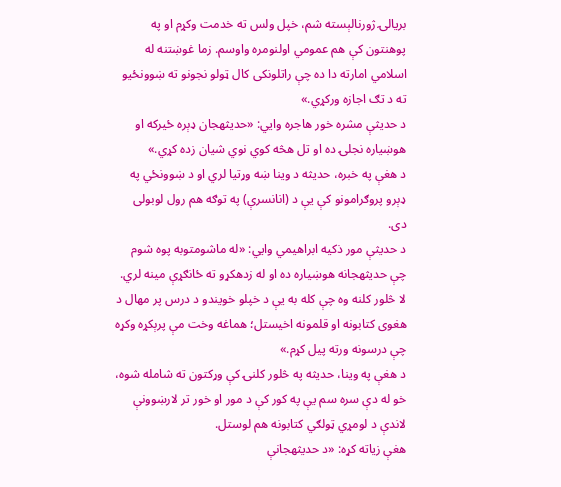بریالۍ ژورنالېسته شم، خپل ولس ته خدمت وکړم او په پوهنتون کې هم عمومي اولنومره واوسم. زما غوښتنه له اسلامي امارته دا ده چې راتلونکی کال ټولو نجونو ته ښوونځیو ته د تګ اجازه ورکړي.»
د حدیثې مشره خور هاجره وایي: «حدیثهجان ډېره ځیرکه او هوښیاره نجلۍ ده او تل هڅه کوي نوي شیان زده کړي.»
د هغې په خبره، حدیثه د وینا ښه وړتیا لري او د ښوونځي په ډېرو پروګرامونو کې یې د (انانسرې) په توګه هم رول لوبولی دی.
د حدیثې مور ذکیه ابراهيمي وايي: «له ماشومتوبه پوه شوم چې حدیثهجانه هوښیاره ده او له زدهکړو ته ځانګړې مینه لري. لا څلور کلنه وه چې کله به یې د خپلو خویندو د درس پر مهال د هغوی کتابونه او قلمونه اخیستل؛ هماغه وخت مې پرېکړه وکړه چې درسونه ورته پیل کړم.»
د هغې په وینا، حدیثه په څلور کلنۍ کې وړکتون ته شامله شوه، خو له دې سره سم یې په کور کې د مور او خور تر لارښوونې لاندې د لومړي ټولګي کتابونه هم لوستل.
هغې زیاته کړه: «د حدیثهجانې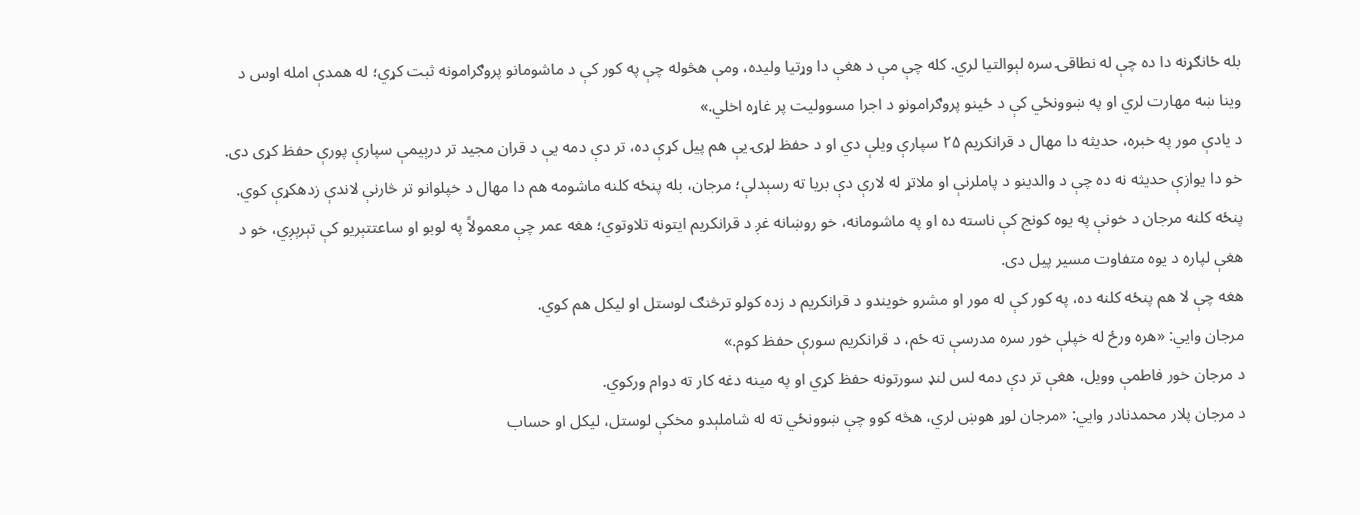بله ځانګړنه دا ده چې له نطاقۍ سره لېوالتیا لري. کله چې مې د هغې دا وړتیا ولیده، ومې هڅوله چې په کور کې د ماشومانو پروګرامونه ثبت کړي؛ له همدې امله اوس د وینا ښه مهارت لري او په ښوونځي کې د ځینو پروګرامونو د اجرا مسوولیت پر غاړه اخلي.»
د یادې مور په خبره، حدیثه دا مهال د قرانکریم ۲۵ سپارې ویلې دي او د حفظ لړۍ یې هم پیل کړې ده، تر دې دمه یې د قران مجید تر درېیمې سپارې پورې حفظ کړی دی.
خو دا یوازې حدیثه نه ده چې د والدینو د پاملرنې او ملاتړ له لارې دې بریا ته رسېدلې؛ مرجان، بله پنځه کلنه ماشومه هم دا مهال د خپلوانو تر څارنې لاندې زدهکړې کوي.
پنځه کلنه مرجان د خونې په یوه کونج کې ناسته ده او په ماشومانه، خو روښانه غږ د قرانکریم ایتونه تلاوتوي؛ هغه عمر چې معمولاً په لوبو او ساعتتېریو کې تېرېږي، خو د هغې لپاره د یوه متفاوت مسیر پیل دی.
هغه چې لا هم پنځه کلنه ده، په کور کې له مور او مشرو خویندو د قرانکریم د زده کولو ترڅنګ لوستل او لیکل هم کوي.
مرجان وایي: «هره ورځ له خپلې خور سره مدرسې ته ځم، د قرانکریم سورې حفظ کوم.»
د مرجان خور فاطمې وویل، هغې تر دې دمه لس لنډ سورتونه حفظ کړي او په مینه دغه کار ته دوام ورکوي.
د مرجان پلار محمدنادر وایي: «مرجان لوړ هوښ لري، هڅه کوو چې ښوونځي ته له شاملېدو مخکې لوستل، لیکل او حساب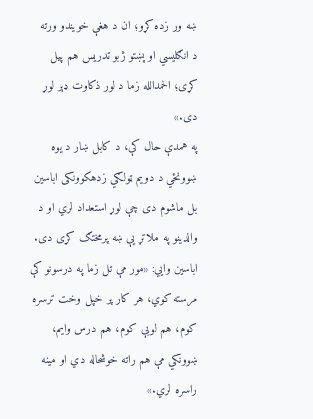ښه ور زده کړو؛ ان د هغې خویندو ورته د انګلیسي او پښتو ژبو تدریس هم پیل کړی؛ الحمدالله زما د لور ذکاوت ډېر لوړ دی.»
په همدې حال کې، د کابل ښار د یوه ښوونځي د دویم ټولګي زدهکوونکی اباسین بل ماشوم دی چې لوړ استعداد لري او د والدینو په ملاتړ یې ښه پرمختګ کړی دی.
اباسین وایي: «مور مې تل زما په درسونو کې مرسته کوي، هر کار پر خپل وخت ترسره کوم، هم لوبې کوم، هم درس وایم، ښوونکي مې هم راته خوشحاله دي او مینه راسره لري.»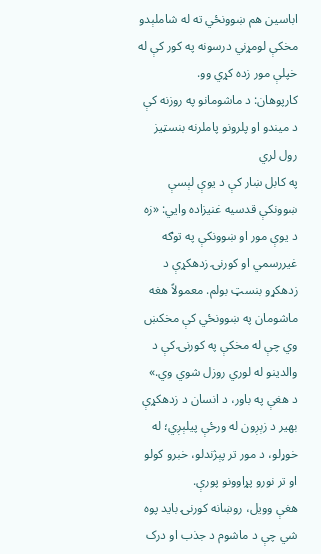اباسین هم ښوونځي ته له شاملېدو مخکې لومړني درسونه په کور کې له خپلې مور زده کړي وو.
کارپوهان: د ماشومانو په روزنه کې د میندو او پلرونو پاملرنه بنسټیز رول لري
په کابل ښار کې د یوې لېسې ښوونکې قدسیه غنيزاده وایي: «زه د یوې مور او ښوونکې په توګه غیررسمي او کورنۍ زدهکړې د زدهکړو بنسټ بولم. معمولاً هغه ماشومان په ښوونځي کې مخکښ وي چې له مخکې په کورنۍ کې د والدینو له لوري روزل شوي وي.»
د هغې په باور، د انسان د زدهکړې بهیر د زېږون له ورځې پیلېږي؛ له خوړلو، د مور تر پېژندلو، خبرو کولو او تر نورو پړاوونو پورې.
هغې وویل، روښانه کورنۍ باید پوه شي چې د ماشوم د جذب او درک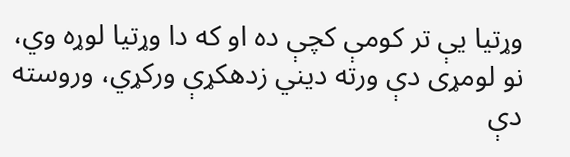وړتیا یې تر کومې کچې ده او که دا وړتیا لوړه وي، نو لومړی دې ورته دیني زدهکړې ورکړي، وروسته دې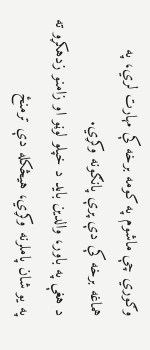وګوري چې ماشوم په کومه برخه کې مهارت لري، په هماغه برخه کې دې پرې پانګونه وکړي.
د هغې په باور، والدین باید د خپلو لوڼو او زامنو زدهکړو ته په یو شان پاملرنه وکړي، هیڅکله دې ترمنځ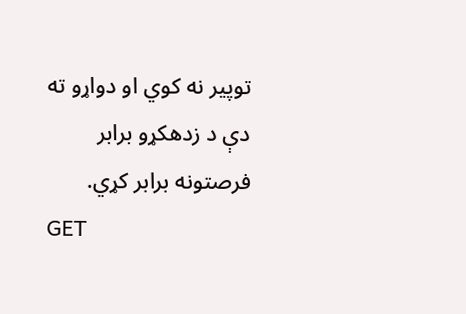توپیر نه کوي او دواړو ته دې د زدهکړو برابر فرصتونه برابر کړي.
GET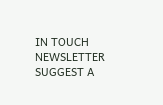IN TOUCH
NEWSLETTER
SUGGEST A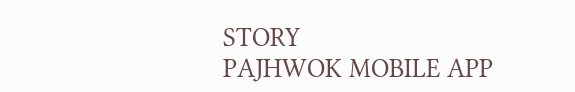STORY
PAJHWOK MOBILE APP